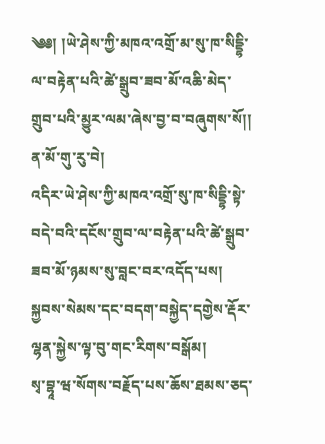༄༅། །ཡེ་ཤེས་ཀྱི་མཁའ་འགྲོ་མ་སུ་ཁ་སིདྡྷི་ལ་བརྟེན་པའི་ཚེ་སྒྲུབ་ཟབ་མོ་འཆི་མེད་གྲུབ་པའི་མྱུར་ལམ་ཞེས་བྱ་བ་བཞུགས་སོ།།
ན་མོ་གུ་རུ་བེ།
འདིར་ཡེ་ཤེས་ཀྱི་མཁའ་འགྲོ་སུ་ཁ་སིདྡྷི་སྟེ་བདེ་བའི་དངོས་གྲུབ་ལ་བརྟེན་པའི་ཚེ་སྒྲུབ་ཟབ་མོ་ཉམས་སུ་བླང་བར་འདོད་པས། སྐྱབས་སེམས་དང་བདག་བསྐྱེད་དགྱེས་རྡོར་ལྷན་སྐྱེས་ལྟ་བུ་གང་རིགས་བསྒོམ།
སྭ་བྷཱ་ཝ་སོགས་བརྗོད་པས་ཆོས་ཐམས་ཅད་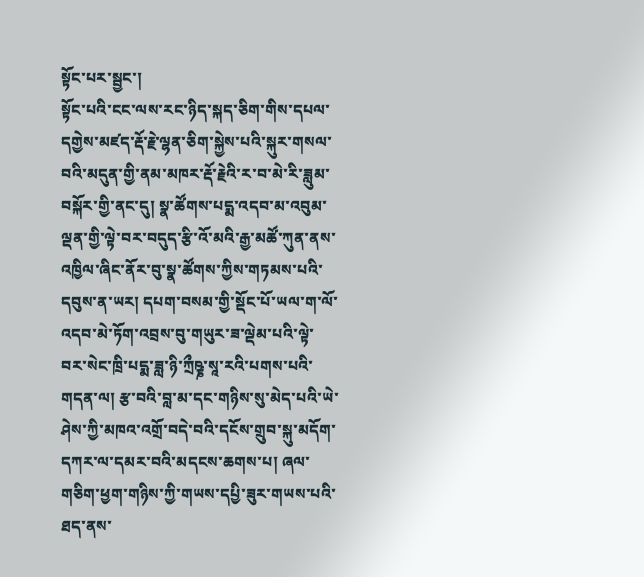སྟོང་པར་སྦྱང་།
སྟོང་པའི་ངང་ལས་རང་ཉིད་སྐད་ཅིག་གིས་དཔལ་དགྱེས་མཛད་རྡོ་རྗེ་ལྷན་ཅིག་སྐྱེས་པའི་སྐུར་གསལ་བའི་མདུན་གྱི་ནམ་མཁར་རྡོ་རྗེའི་ར་བ་མེ་རི་ཟླུམ་བསྐོར་གྱི་ནང་དུ། སྣ་ཚོགས་པདྨ་འདབ་མ་འབུམ་ལྡན་གྱི་ལྟེ་བར་བདུད་རྩི་འོ་མའི་རྒྱ་མཚོ་ཀུན་ནས་འཁྱིལ་ཞིང་ནོར་བུ་སྣ་ཚོགས་ཀྱིས་གཏམས་པའི་དབུས་ན་ཡར། དཔག་བསམ་གྱི་སྡོང་པོ་ཡལ་ག་ལོ་འདབ་མེ་ཏོག་འབྲས་བུ་གཡུར་ཟ་ལྡེམ་པའི་ལྟེ་བར་སེང་ཁྲི་པདྨ་ཟླ་ཉི་ཀྲྀཥྞ་སཱ་རའི་པགས་པའི་གདན་ལ། རྩ་བའི་བླ་མ་དང་གཉིས་སུ་མེད་པའི་ཡེ་ཤེས་ཀྱི་མཁའ་འགྲོ་བདེ་བའི་དངོས་གྲུབ་སྐུ་མདོག་དཀར་ལ་དམར་བའི་མདངས་ཆགས་པ། ཞལ་གཅིག་ཕྱག་གཉིས་ཀྱི་གཡས་དཔྱི་ཟུར་གཡས་པའི་ཐད་ནས་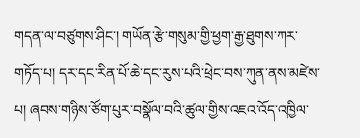གདན་ལ་བཙུགས་ཤིང་། གཡོན་རྩེ་གསུམ་གྱི་ཕྱག་རྒྱ་ཐུགས་ཀར་གཏོད་པ། དར་དང་རིན་པོ་ཆེ་དང་རུས་པའི་ཕྲེང་བས་ཀུན་ནས་མཛེས་པ། ཞབས་གཉིས་ཙོག་པུར་བསྣོལ་བའི་ཚུལ་གྱིས་འཇའ་འོད་འཁྱིལ་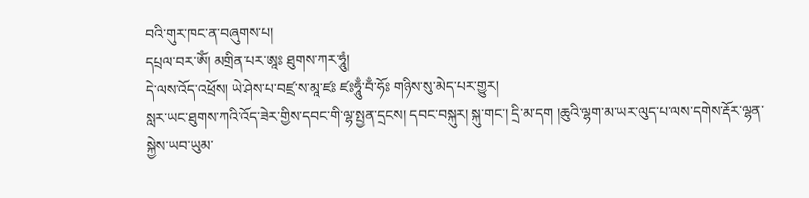བའི་གུར་ཁང་ན་བཞུགས་པ།
དཔྲལ་བར་ཨོཾ། མགྲིན་པར་ཨཱཿ ཐུགས་ཀར་ཧཱུཾ།
དེ་ལས་འོད་འཕྲོས། ཡེ་ཤེས་པ་བཛྲ་ས་མཱ་ཛཿ ཛཿཧཱུྃ་བྃ་ཧོཿ གཉིས་སུ་མེད་པར་གྱུར།
སླར་ཡང་ཐུགས་ཀའི་འོད་ཟེར་གྱིས་དབང་གི་ལྷ་སྤྱན་དྲངས། དབང་བསྐུར། སྐུ་གང་། དྲི་མ་དག །ཆུའི་ལྷག་མ་ཡར་ལུད་པ་ལས་དགེས་རྡོར་ལྷན་སྐྱེས་ཡབ་ཡུམ་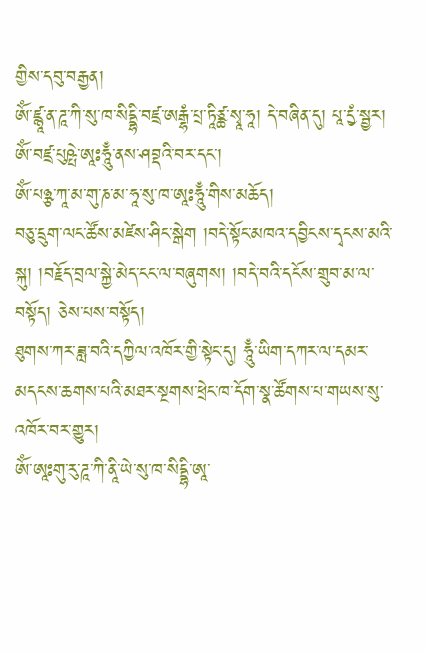གྱིས་དབུ་བརྒྱན།
ཨོཾ་ཛྙཱ་ན་ཌཱ་ཀི་སུ་ཁ་སིདྡྷི་བཛྲ་ཨརྒྷཾ་པྲ་ཏཱིཙྪ་སྭཱ་ཧཱ། དེ་བཞིན་དུ། པཱ་དྱཾ་སྦྱར། ཨོཾ་བཛྲ་པུཥྤེ་ཨཱཿཧཱུྃ་ནས་ཤབྡའི་བར་དང་།
ཨོཾ་པཉྩ་ཀཱ་མ་གུ་ཎ་མ་ཧཱ་སུ་ཁ་ཨཱཿཧཱུྃ་གིས་མཆོད།
བཅུ་དྲུག་ལང་ཚོས་མཛེས་ཤིང་སྒེག །བདེ་སྟོང་མཁའ་དབྱིངས་དྭངས་མའི་སྐུ། །བརྗོད་བྲལ་སྐྱེ་མེད་ངང་ལ་བཞུགས། །བདེ་བའི་དངོས་གྲུབ་མ་ལ་བསྟོད། ཅེས་པས་བསྟོད།
ཐུགས་ཀར་ཟླ་བའི་དཀྱིལ་འཁོར་གྱི་སྟེང་དུ། ཧཱུྃ་ཡིག་དཀར་ལ་དམར་མདངས་ཆགས་པའི་མཐར་སྔགས་ཕྲེང་ཁ་དོག་སྣ་ཚོགས་པ་གཡས་སུ་འཁོར་བར་གྱུར།
ཨོཾ་ཨཱཿགུ་རུ་ཌཱ་ཀི་ནཱི་ཡེ་སུ་ཁ་སིདྡྷི་ཨཱ་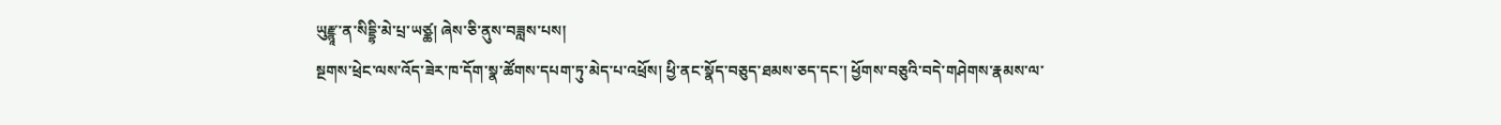ཡུརྫྙཱ་ན་སིདྡྷི་མེ་པྲ་ཡཙྪ། ཞེས་ཅི་ནུས་བཟླས་པས།
སྔགས་ཕྲེང་ལས་འོད་ཟེར་ཁ་དོག་སྣ་ཚོགས་དཔག་ཏུ་མེད་པ་འཕྲོས། ཕྱི་ནང་སྣོད་བཅུད་ཐམས་ཅད་དང་། ཕྱོགས་བཅུའི་བདེ་གཤེགས་རྣམས་ལ་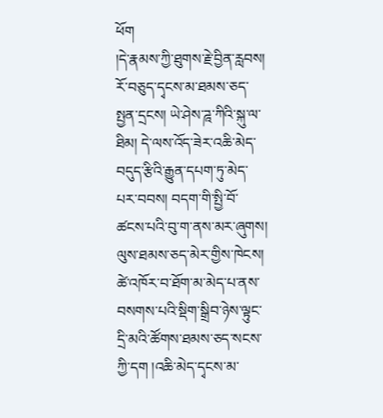ཕོག
།དེ་རྣམས་ཀྱི་ཐུགས་རྗེ་བྱིན་རླབས། རོ་བཅུད་དྭངས་མ་ཐམས་ཅད་སྤྱན་དྲངས། ཡེ་ཤེས་ཌཱ་ཀིའི་སྐུ་ལ་ཐིམ། དེ་ལས་འོད་ཟེར་འཆི་མེད་བདུད་རྩིའི་རྒྱུན་དཔག་ཏུ་མེད་པར་བབས། བདག་གི་སྤྱི་བོ་ཚངས་པའི་བུ་ག་ནས་མར་ཞུགས། ལུས་ཐམས་ཅད་མེར་གྱིས་ཁེངས། ཚེ་འཁོར་བ་ཐོག་མ་མེད་པ་ནས་བསགས་པའི་སྡིག་སྒྲིབ་ཉེས་ལྟུང་དྲི་མའི་ཚོགས་ཐམས་ཅད་སངས་ཀྱི་དག །འཆི་མེད་དྭངས་མ་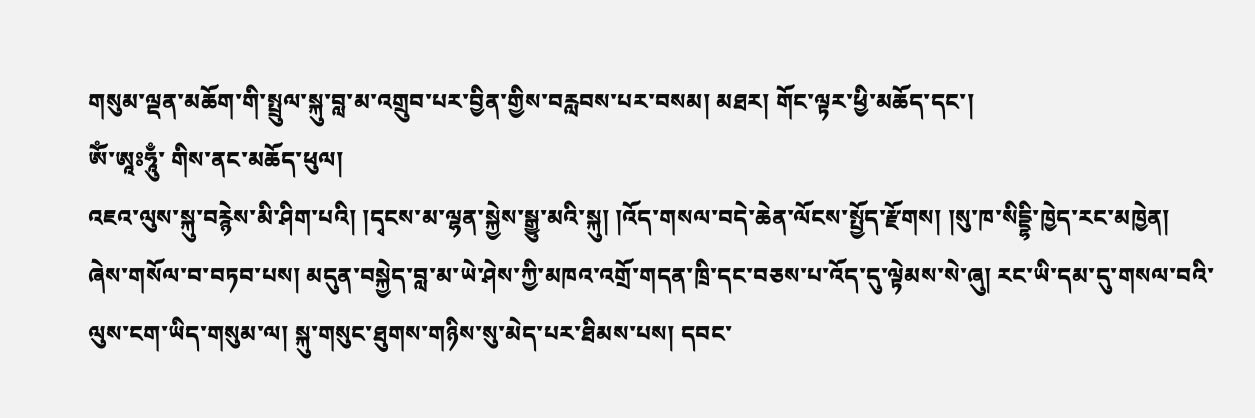གསུམ་ལྡན་མཆོག་གི་སྤྲུལ་སྐུ་བླ་མ་འགྲུབ་པར་བྱིན་གྱིས་བརླབས་པར་བསམ། མཐར། གོང་ལྟར་ཕྱི་མཆོད་དང་།
ཨོཾ་ཨཱཿཧཱུྃ་ གིས་ནང་མཆོད་ཕུལ།
འཇའ་ལུས་སྐུ་བརྙེས་མི་ཤིག་པའི། །དྭངས་མ་ལྷན་སྐྱེས་སྒྱུ་མའི་སྐུ། །འོད་གསལ་བདེ་ཆེན་ལོངས་སྤྱོད་རྫོགས། །སུ་ཁ་སིདྡྷི་ཁྱེད་རང་མཁྱེན།
ཞེས་གསོལ་བ་བཏབ་པས། མདུན་བསྐྱེད་བླ་མ་ཡེ་ཤེས་ཀྱི་མཁའ་འགྲོ་གདན་ཁྲི་དང་བཅས་པ་འོད་དུ་ལྟེམས་སེ་ཞུ། རང་ཡི་དམ་དུ་གསལ་བའི་ལུས་ངག་ཡིད་གསུམ་ལ། སྐུ་གསུང་ཐུགས་གཉིས་སུ་མེད་པར་ཐིམས་པས། དབང་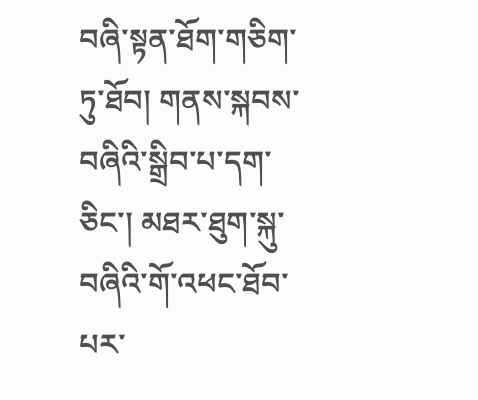བཞི་སྟན་ཐོག་གཅིག་ཏུ་ཐོབ། གནས་སྐབས་བཞིའི་སྒྲིབ་པ་དག་ཅིང་། མཐར་ཐུག་སྐུ་བཞིའི་གོ་འཕང་ཐོབ་པར་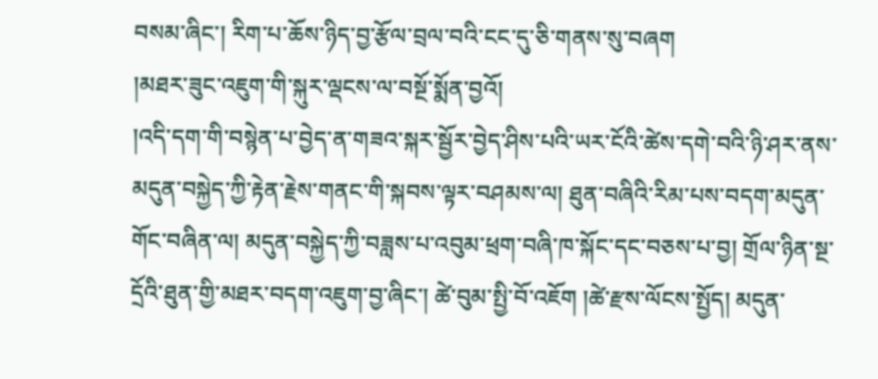བསམ་ཞིང་། རིག་པ་ཆོས་ཉིད་བྱ་རྩོལ་བྲལ་བའི་ངང་དུ་ཅི་གནས་སུ་བཞག
།མཐར་ཟུང་འཇུག་གི་སྐུར་ལྡངས་ལ་བསྔོ་སྨོན་བྱའོ།
།འདི་དག་གི་བསྙེན་པ་བྱེད་ན་གཟའ་སྐར་སྦྱོར་བྱེད་ཤིས་པའི་ཡར་ངོའི་ཚེས་དགེ་བའི་ཉི་ཤར་ནས་མདུན་བསྐྱེད་ཀྱི་རྟེན་རྗེས་གནང་གི་སྐབས་ལྟར་བཤམས་ལ། ཐུན་བཞིའི་རིམ་པས་བདག་མདུན་གོང་བཞིན་ལ། མདུན་བསྐྱེད་ཀྱི་བཟླས་པ་འབུམ་ཕྲག་བཞི་ཁ་སྐོང་དང་བཅས་པ་བྱ། གྲོལ་ཉིན་སྔ་དྲོའི་ཐུན་གྱི་མཐར་བདག་འཇུག་བྱ་ཞིང་། ཚེ་བུམ་སྤྱི་བོ་འཇོག །ཚེ་རྫས་ལོངས་སྤྱོད། མདུན་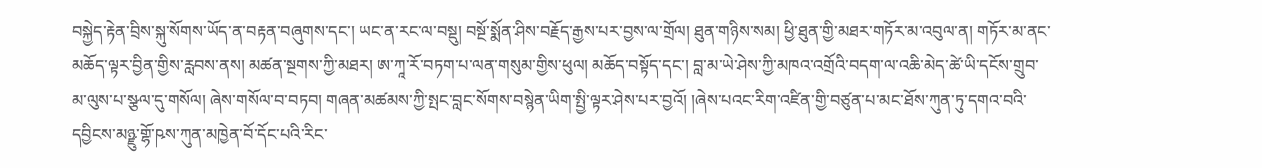བསྐྱེད་རྟེན་བྲིས་སྐུ་སོགས་ཡོད་ན་བརྟན་བཞུགས་དང་། ཡང་ན་རང་ལ་བསྡུ། བསྔོ་སྨོན་ཤིས་བརྗོད་རྒྱས་པར་བྱས་ལ་གྲོལ། ཐུན་གཉིས་སམ། ཕྱི་ཐུན་གྱི་མཐར་གཏོར་མ་འབུལ་ན། གཏོར་མ་ནང་མཆོད་ལྟར་བྱིན་གྱིས་རླབས་ནས། མཚན་སྔགས་ཀྱི་མཐར། ཨ་ཀཱ་རོ་བཏག་པ་ལན་གསུམ་གྱིས་ཕུལ། མཆོད་བསྟོད་དང་། བླ་མ་ཡེ་ཤེས་ཀྱི་མཁའ་འགྲོའི་བདག་ལ་འཆི་མེད་ཚེ་ཡི་དངོས་གྲུབ་མ་ལུས་པ་སྩལ་དུ་གསོལ། ཞེས་གསོལ་བ་བཏབ། གཞན་མཚམས་ཀྱི་སྤང་བླང་སོགས་བསྙེན་ཡིག་སྤྱི་ལྟར་ཤེས་པར་བྱའོ། །ཞེས་པའང་རིག་འཛིན་གྱི་བཙུན་པ་མང་ཐོས་ཀུན་ཏུ་དགའ་བའི་དབྱིངས་མཉྫུ་གྷོ་ཥས་ཀུན་མཁྱེན་བོ་དོང་པའི་རིང་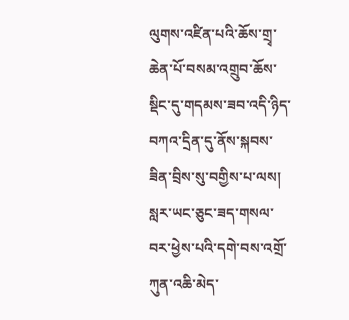ལུགས་འཛིན་པའི་ཆོས་གྲྭ་ཆེན་པོ་བསམ་འགྲུབ་ཆོས་སྡིང་དུ་གདམས་ཟབ་འདི་ཉིད་བཀའ་དྲིན་དུ་ནོས་སྐབས་ཟིན་བྲིས་སུ་བགྱིས་པ་ལས། སླར་ཡང་ཅུང་ཟད་གསལ་བར་ཕྱེས་པའི་དགེ་བས་འགྲོ་ཀུན་འཆི་མེད་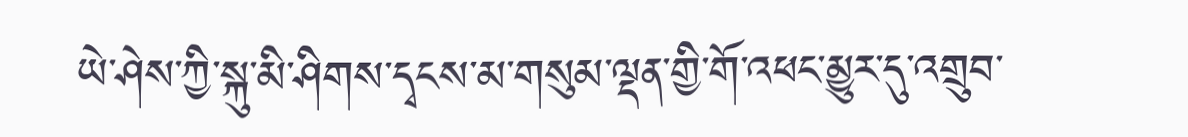ཡེ་ཤེས་ཀྱི་སྐུ་མི་ཤིགས་དྭངས་མ་གསུམ་ལྡན་གྱི་གོ་འཕང་མྱུར་དུ་འགྲུབ་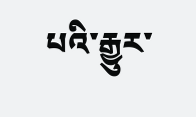པའི་རྒྱུར་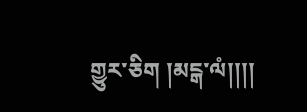གྱུར་ཅིག །མངྒ་ལཾ།།།།